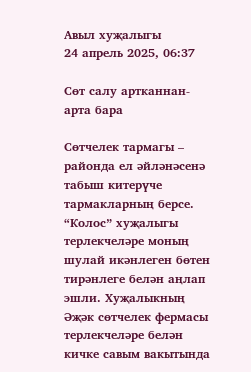Авыл хуҗалыгы
24 апрель 2025, 06:37

Сөт салу артканнан-арта бара

Сөтчелек тармагы – районда ел әйләнәсенә табыш китерүче тармакларның берсе. “Колос” хуҗалыгы терлекчеләре моның шулай икәнлеген бөтен тирәнлеге белән аңлап эшли. Хуҗалыкның Әҗәк сөтчелек фермасы терлекчеләре белән кичке савым вакытында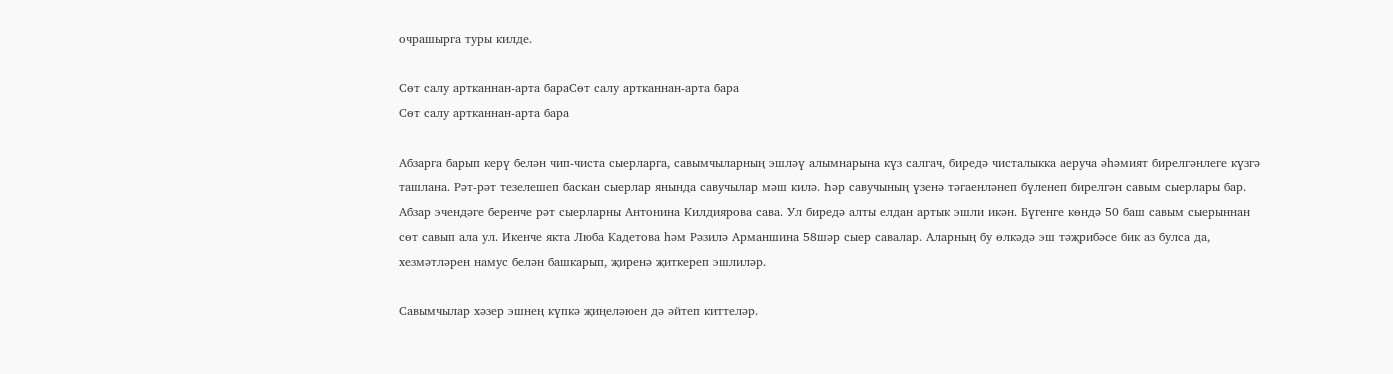очрашырга туры килде.

Сөт салу артканнан-арта бараСөт салу артканнан-арта бара
Сөт салу артканнан-арта бара

Абзарга барып керү белән чип-чиста сыерларга, савымчыларның эшләү алымнарына күз салгач, биредә чисталыкка аеруча әһәмият бирелгәнлеге күзгә ташлана. Рәт-рәт тезелешеп баскан сыерлар янында савучылар мәш килә. Һәр савучының үзенә тәгаенләнеп бүленеп бирелгән савым сыерлары бар. Абзар эчендәге беренче рәт сыерларны Антонина Килдиярова сава. Ул биредә алты елдан артык эшли икән. Бүгенге көндә 50 баш савым сыерыннан сөт савып ала ул. Икенче якта Люба Кадетова һәм Рәзилә Арманшина 58шәр сыер савалар. Аларның бу өлкәдә эш тәҗрибәсе бик аз булса да, хезмәтләрен намус белән башкарып, җиренә җиткереп эшлиләр.

Савымчылар хәзер эшнең күпкә җиңеләюен дә әйтеп киттеләр.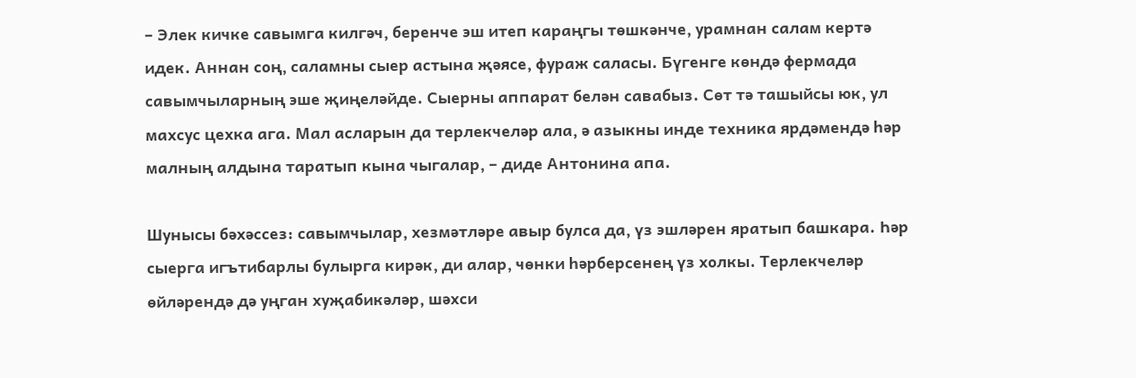– Элек кичке савымга килгәч, беренче эш итеп караңгы төшкәнче, урамнан салам кертә идек. Аннан соң, саламны сыер астына җәясе, фураж саласы. Бүгенге көндә фермада савымчыларның эше җиңеләйде. Сыерны аппарат белән савабыз. Сөт тә ташыйсы юк, ул махсус цехка ага. Мал асларын да терлекчеләр ала, ә азыкны инде техника ярдәмендә һәр малның алдына таратып кына чыгалар, – диде Антонина апа.

Шунысы бәхәссез: савымчылар, хезмәтләре авыр булса да, үз эшләрен яратып башкара. Һәр сыерга игътибарлы булырга кирәк, ди алар, чөнки һәрберсенең үз холкы. Терлекчеләр өйләрендә дә уңган хуҗабикәләр, шәхси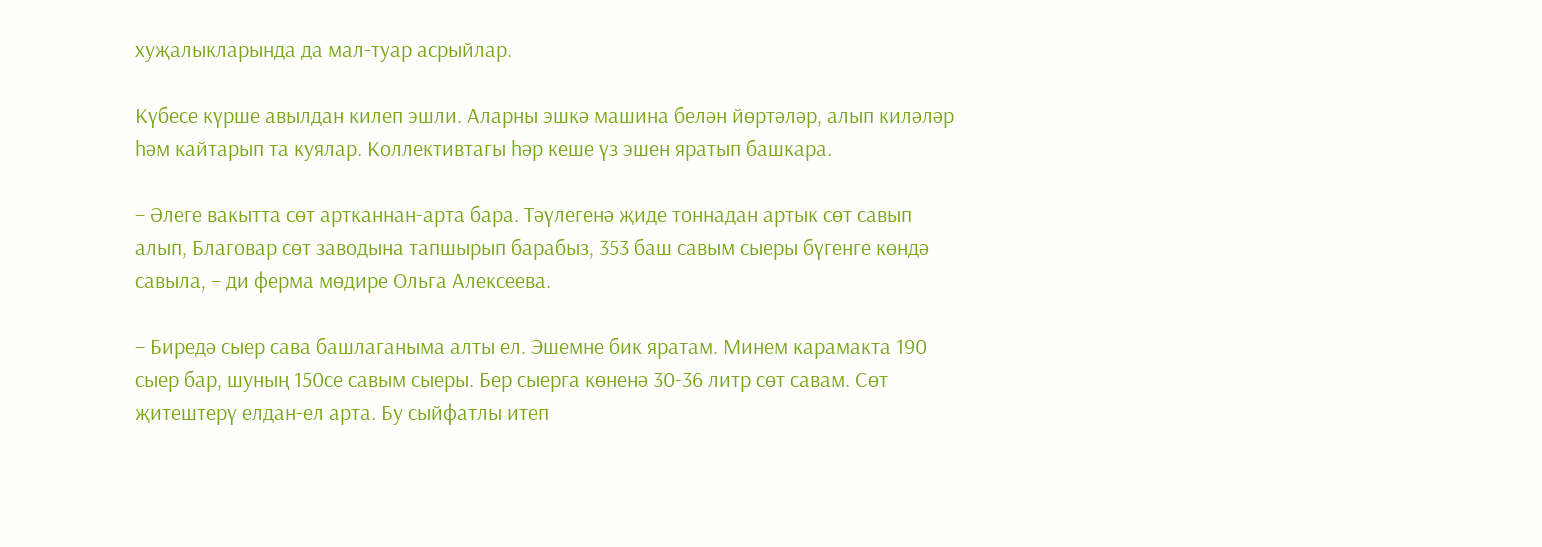хуҗалыкларында да мал-туар асрыйлар.

Күбесе күрше авылдан килеп эшли. Аларны эшкә машина белән йөртәләр, алып киләләр һәм кайтарып та куялар. Коллективтагы һәр кеше үз эшен яратып башкара.

– Әлеге вакытта сөт артканнан-арта бара. Тәүлегенә җиде тоннадан артык сөт савып алып, Благовар сөт заводына тапшырып барабыз, 353 баш савым сыеры бүгенге көндә савыла, – ди ферма мөдире Ольга Алексеева.

– Биредә сыер сава башлаганыма алты ел. Эшемне бик яратам. Минем карамакта 190 сыер бар, шуның 150се савым сыеры. Бер сыерга көненә 30-36 литр сөт савам. Сөт җитештерү елдан-ел арта. Бу сыйфатлы итеп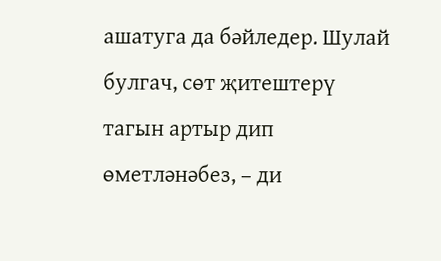ашатуга да бәйледер. Шулай булгач, сөт җитештерү тагын артыр дип өметләнәбез, – ди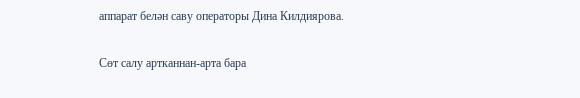аппарат белән саву операторы Дина Килдиярова.

Сөт салу артканнан-арта бара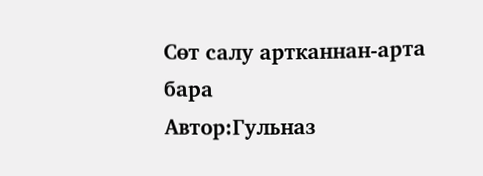Сөт салу артканнан-арта бара
Автор:Гульназ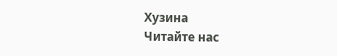Хузина
Читайте нас